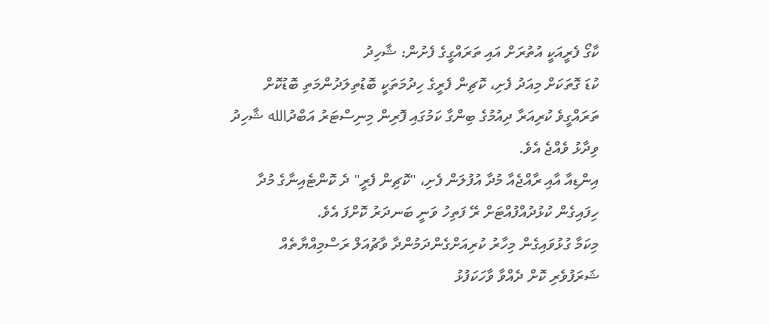ކާގޯ ފެރީއަކީ އުތުރަށް އައި ތަރައްގީގެ ފެށުން: ޝާހިދު
ކުޑަ ގޮތަކަށް މިއަދު ފެށި، ކޮޗިން ފެރީގެ ހިދުމަތަކީ ބޮޑުތިލަދުންމަތި ބޮޑުކޮށް ތަރައްގީވެ ކުރިއަރާ ދިއުމުގެ ބިންގާ ކަމުގައި ފޮރިން މިނިސްޓަރު އަބްދުالله ޝާހިދު ވިދާޅު ވެއްޖެ އެވެ.
އިންޑިއާ އާއި ރާއްޖެއާ މުދާ އުފުލަން ފެށި، "ކޮޗިން ފެރީ" ދެ ކޮންޓެއިނާގެ މުދާ ހިފައިގެން ކުޅުދުއްފުއްޓަށް ރޭ ފަތިހު ވަނީ ބަނދަރު ކޮށްފަ އެވެ.
މިކަމާ ގުޅުވައިގެން މިހާރު ކުރިއަށްގެންދަމުންދާ ވާޗުއަލް ރަސްމިއްޔާތެއް ޝަރަފުވެރި ކޮށް ދެއްވާ ވާހަކަފުޅު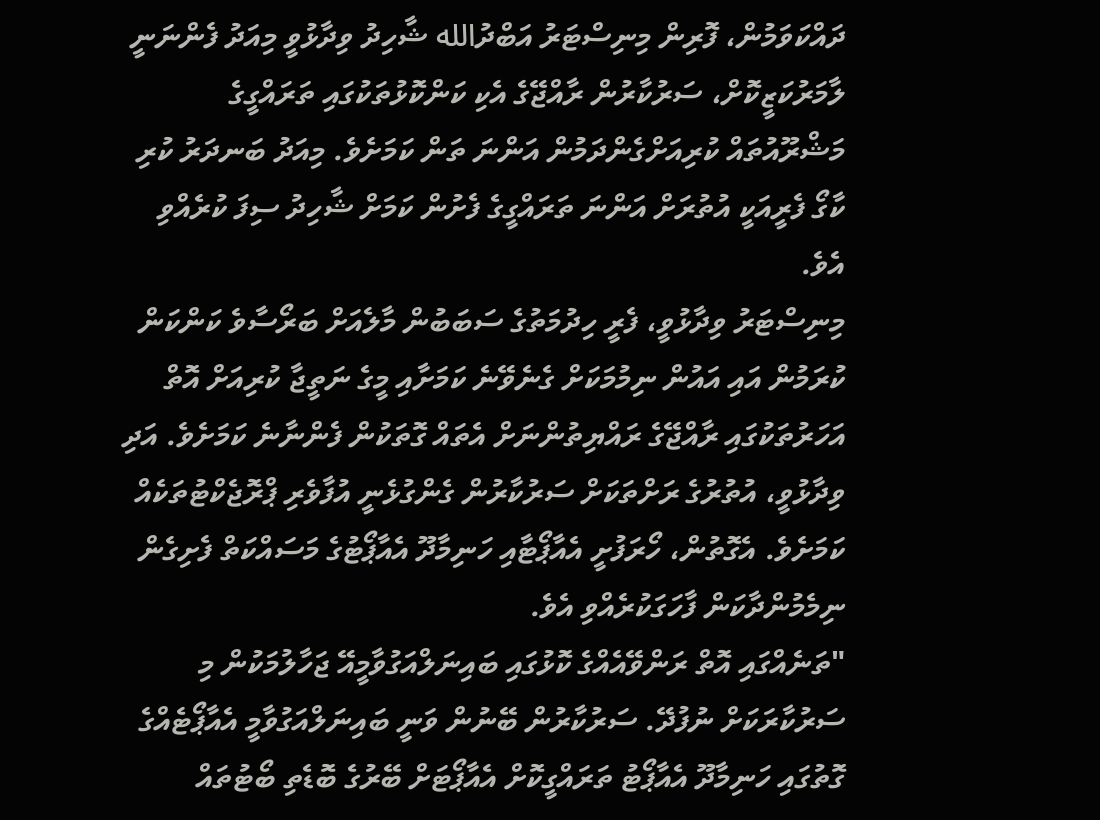ދައްކަވަމުން، ފޮރިން މިނިސްޓަރު އަބްދުالله ޝާހިދު ވިދާޅުވީ މިއަދު ފެންނަނީ ލާމަރުކަޒީކޮށް، ސަރުކާރުން ރާއްޖޭގެ އެކި ކަންކޮޅުތަކުގައި ތަރައްގީގެ މަޝްރޫއުތައް ކުރިއަށްގެންދަމުން އަންނަ ތަން ކަމަށެވެ. މިއަދު ބަނދަރު ކުރި ކާގޯ ފެރީއަކީ އުތުރަށް އަންނަ ތަރައްގީގެ ފެށުން ކަމަށް ޝާހިދު ސިފަ ކުރެއްވި އެވެ.
މިނިސްޓަރު ވިދާޅުވީ، ފެރީ ހިދުމަތުގެ ސަބަބުން މާލެއަށް ބަރޯސާވެ ކަންކަން ކުރަމުން އައި އައުން ނިމުމަކަށް ގެނެވޭނެ ކަމަށާއި މީގެ ނަތީޖާ ކުރިއަށް އޮތް އަހަރުތަކުގައި ރާއްޖޭގެ ރައްޔިތުންނަށް އެތައް ގޮތަކުން ފެންނާނެ ކަމަށެވެ. އަދި ވިދާޅުވީ، އުތުރުގެ ރަށްތަކަށް ސަރުކާރުން ގެންގުޅެނީ އުފާވެރި ޕްރޮޖެކްޓުތަކެއް ކަމަށެވެ. އެގޮތުން، ހޯރަފުށީ އެއާޕޯޓާއި ހަނިމާދޫ އެއާޕޯޓުގެ މަސައްކަތް ފެށިގެން ނިމެމުންދާކަން ފާހަގަކުރެއްވި އެވެ.
"ތަނެއްގައި އޮތް ރަންވޭއެއްގެ ކޮޅުގައި ބައިނަލްއަގުވާމީއޭ ޖަހާލުމަކުން މި ސަރުކާރަކަށް ނުފުދޭ. ސަރުކާރުން ބޭނުން ވަނީ ބައިނަލްއަގުވާމީ އެއާޕޯޓެއްގެ ގޮތުގައި ހަނިމާދޫ އެއާޕޯޓު ތަރައްގީކޮށް އެއާޕޯޓަށް ބޭރުގެ ބޮޑެތި ބޯޓުތައް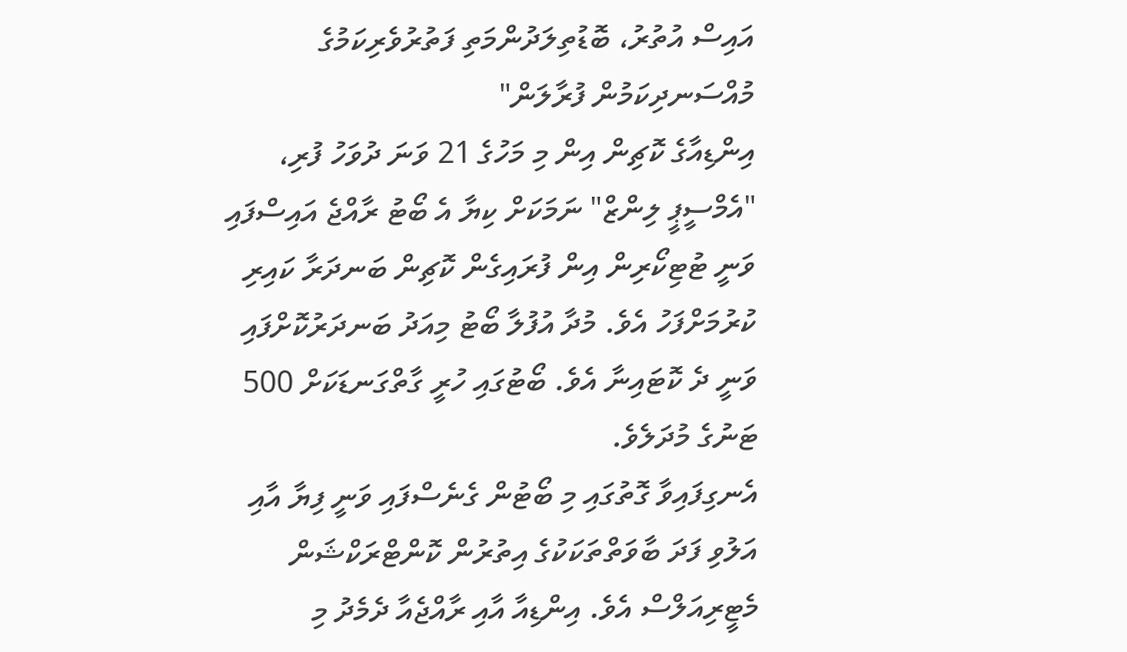އައިސް އުތުރު، ބޮޑުތިލަދުންމަތި ފަތުރުވެރިކަމުގެ މުއްސަނދިކަމުން ފުރާލަން"
އިންޑިއާގެ ކޮޗިން އިން މި މަހުގެ 21 ވަނަ ދުވަހު ފުރި، "އެމްސީޕީ ލިންޒް" ނަމަކަށް ކިޔާ އެ ބޯޓު ރާއްޖެ އައިސްފައި ވަނީ ޓުޓިކޯރިން އިން ފުރައިގެން ކޮޗިން ބަނދަރާ ކައިރި ކުރުމަށްފަހު އެވެ. މުދާ އުފުލާ ބޯޓު މިއަދު ބަނދަރުކޮށްފައި ވަނީ ދެ ކޮޓައިނާ އެވެ. ބޯޓުގައި ހުރީ ގާތްގަނޑަކަށް 500 ޓަނުގެ މުދަލެވެ.
އެނގިފައިވާ ގޮތުގައި މި ބޯޓުން ގެނެސްފައި ވަނީ ފިޔާ އާއި އަލުވި ފަދަ ބާވަތްތަކަކުގެ އިތުރުން ކޮންޓްރަކްޝަން މެޓީރިއަލްސް އެވެ. އިންޑިއާ އާއި ރާއްޖެއާ ދެމެދު މި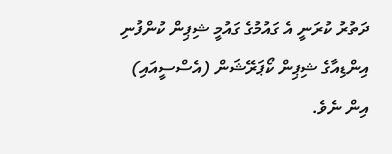ދަތުރު ކުރަނީ އެ ގައުމުގެ ގައުމީ ޝިޕިން ކުންފުނި އިންޑިއާގެ ޝިޕިން ކޯޕަރޭޝަން (އެސްސީއައި) އިން ނެވެ.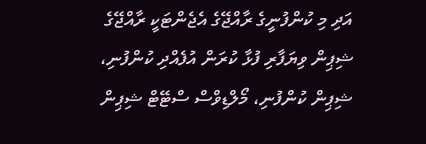އަދި މި ކުންފުނީގެ ރާއްޖޭގެ އެޖެންޓަކީ ރާއްޖޭގެ ޝިޕިން ވިޔަފާރި ފުޅާ ކުރަން އުފެއްދި ކުންފުނި، ޝިޕިން ކުންފުނި، މޯލްޑިވްސް ސްޓޭޓް ޝިޕިން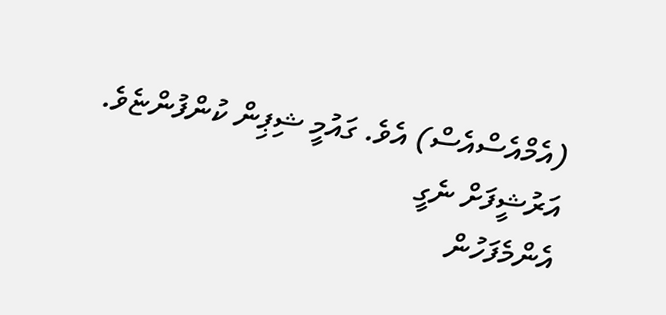(އެމްއެސްއެސް) އެވެ. ގައުމީ ޝިޕިން ކުންފުންޏެވެ.
އަރުޝީފަށް ނެގީ
އެންމެފަހުން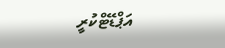އަޕްޑޭޓްކުރީ